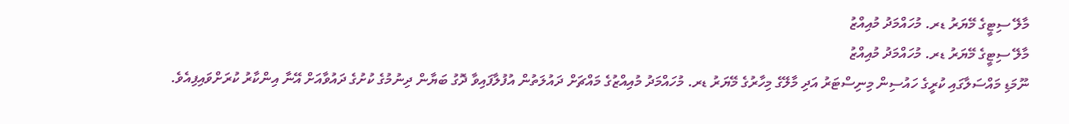މާލޭ ސިޓީގެ މޭޔަރު ޑރ. މުހައްމަދު މުއިއްޒު
މާލޭ ސިޓީގެ މޭޔަރު ޑރ. މުހައްމަދު މުއިއްޒު
ނޫމަޑި މައްސަލާގައި ކުރީގެ ހައުސިން މިނިސްޓަރު އަދި މާލޭގެ މިހާރުގެ މޭޔަރު ޑރ. މުހައްމަދު މުއިއްޒުގެ މައްޗަށް ދައުލަތުން އުފުލާފައިވާ ދޮގު ބަޔާން ދިނުމުގެ ކުށުގެ ދައުވާއަށް އޭނާ އިންކާރު ކުރަށްވައިފިއެވެ.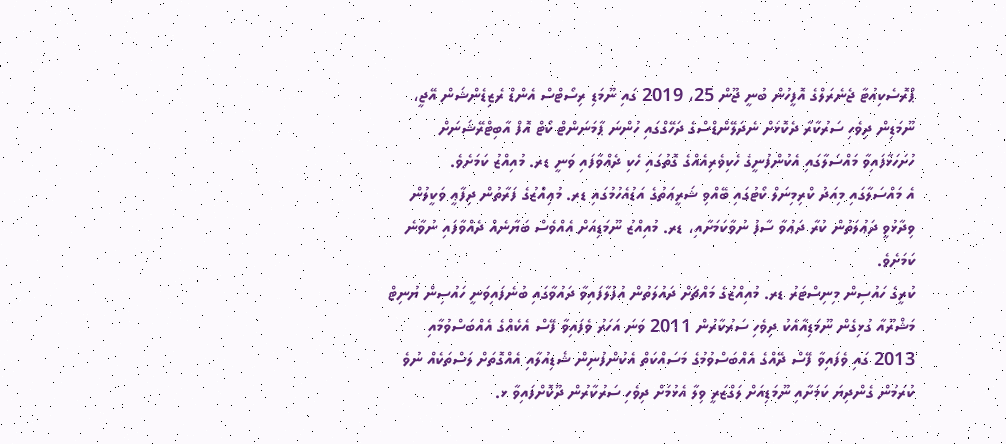ޕްރޮސެކިއުޓާ ޖެނެރަލްގެ އޮފީހުން ބުނީ ޖޫން 25، 2019 ގައި ނޫމަޑި ރިސޯޓްސް އެންޑް ރެޒިޑެންޝަން އޭޖީ، ނޫމަޑިން ދިވެހި ސަރުކާރާ ދެކޮޅަށް ނެދަލޭންޑްސްގެ ދަހޭގްގައި ހުންނަ ޕާމަނަންޓް ކޯޓް އޮފް އާބިޓްރޭޝަނަށް ހުށަހަޅާފައިވާ މައްސަލާގައި އެކުންފުނީގެ ހެކިވެރިއެއްގެ ގޮތުގައި ހެކި ދެއްވާފައި ވަނީ ޑރ. މުއިއްޒު ކަމަށެވެ.
އެ މައްސަލާގައި މިއަދު ކްރިމިނަލް ކޯޓުގައި ބޭއްވި ޝަރީޢަތުގެ އަޑުއެހުމުގައި ޑރ. މުޢިއްޒުގެ ފަރާތުން ދިފާޢީ ވަކީލުން ވިދާޅުވީ ދަޢުލަތުން ކުރާ ދަޢުވާ ސާފު ނުވާކަމަށާއި، ޑރ. މުއިއްޒު ނޫމަޑިއަށް އެއްވެސް ބަޔާނެއް ދެއްވާފައި ނުވާނެ ކަމަށެވެ.
ކުރީގެ ހައުސިން މިނިސްޓަރު ޑރ. މުއިއްޒުގެ މައްޗަށް ދައުލަތުން އުފުލާފައިވާ ދައުވާގައި ބުނެފައިވަނީ ހައުސިން ޔުނިޓް މަޝްރޫއާ ގުޅިގެން ނޫމަޑިއާއެކު ދިވެހި ސަރުކާރުން 2011 ވަނަ އަހަރު ވެފައިވާ ފޭސް އެކެއްގެ އެއްބަސްވުމާއި 2013 ގައި ވެފައިވާ ފޭސް ދޭއްގެ އެއްބަސްވުމުގެ މަސައްކަތް އެކުންފުނިން ޝެޑިއުލާއި އެއްގޮތަށް ލަސްތަކެއް ނުވެ ކުރަމުން ގެންދިޔަ ކަމަށާއި ނޫމަޑިއަށް ލަގްޒަރީ ވިލާ އެޅުމަށް ދިވެހި ސަރުކާރުން ދޫކޮށްފައިވާ ޅ.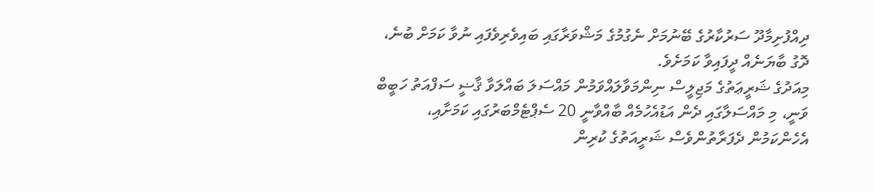ދިއްފުށިމާދޫ ސަރުކާރުގެ ބޭނުމަށް ނެގުމުގެ މަޝްވަރާގައި ބައިވެރިވެފައި ނުވާ ކަމަށް ބުނެ، ދޮގު ބާޔަނެއް ދީފައިވާ ކަމަށެވެ.
މިއަދުގެ ޝަރީޢަތުގެ މަޖިލީސް ނިންމަވާލައްވަމުން މައްސަލަ ބައްލަވާ ޤާޟީ ސަފްއަތު ހަބީބް ވަނީ، މި މައްސަލާގައި ދެން އަޑުއެހުމެއް ބާއްވާނީ 20 ސެޕްޓެމްބަރުގައި ކަމަށާއި، އެހެންކަމުން ދެފަރާތުންވެސް ޝަރީއަތުގެ ކުރިން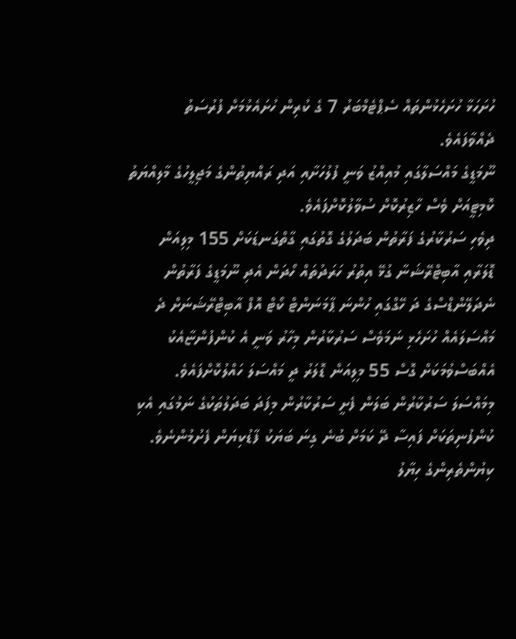ހުށަހަޅާ ހުށަހެޅުންތައް ސެޕްޓެމްބަރު 7 ގެ ކުރިން ހުށައެޅުމަށް ފުރުސަތު ދެއްވާފައެވެ.
ނޫމަޑީގެ މައްސަލާގައި މުއިއްޒު ވަނީ ފުލުހަށާއި އަދި ރައްޔިތުންގެ މަޖިލީހުގެ މާލިއްޔަތު ކޮމިޓީއަށް ވެސް ހާޒިރުކޮށް ސުވާލުކޮށްފައެވެ.
ދިވެހި ސަރުކާރުގެ ފަރާތުން ބަދަލުގެ ގޮތުގައި ގާތްގަނޑަކަށް 155 މިލިއަން ޑޮލަރާއި އާބިޓްރޭޝަނާ ގުޅޭ އިތުރު ހަރަދުތައް ހޯދަން އެދި ނޫމަޑީގެ ފަރާތުން ނެދަލޭންޑްސްގެ ދަ ހޭގްގައި ހުންނަ ޕާމަނަންޓް ކޯޓް އޮފް އާބިޓްރޭޝަނަށް ދެ މައްސަލައެއް ހުށަހެޅި ނަމަވެސް ސަރުކާރުން މިހާރު ވަނީ އެ ކުންފުންޏާއެކު އެއްބަސްވުމަކަށް ގޮސް 55 މިލިއަން ޑޮލަރު ދީ މައްސަލަ ހައްލުކޮށްފައެވެ. މިމައްސަލަ ސަރުކާރުން ބަލަން ފެށީ ސަރުކާރުން މިފަދަ ބަދަލުތަކުގެ ނަމުގައި އެކި ކުންފުނިތަކަށް ފައިސާ ދޭ ކަމަށް ބުނެ ގިނަ ބަޔަކު ފާޑުކިޔަން ފެށުމުންނެވެ.
ކިޔުންތެރިންގެ ހިޔާލު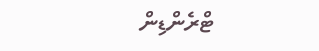ޓްރެންޑިން